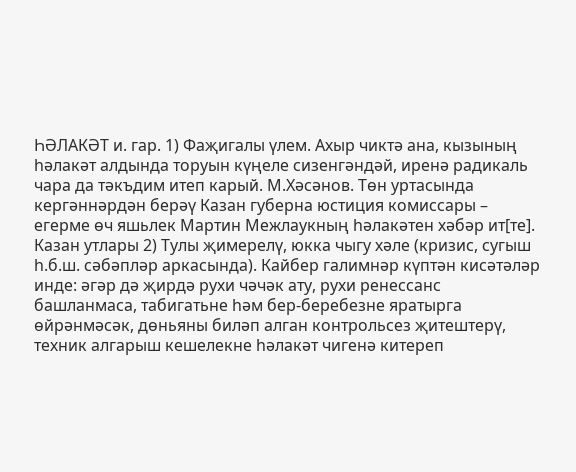ҺӘЛАКӘТ и. гар. 1) Фаҗигалы үлем. Ахыр чиктә ана, кызының һәлакәт алдында торуын күңеле сизенгәндәй, иренә радикаль чара да тәкъдим итеп карый. М.Хәсәнов. Төн уртасында кергәннәрдән берәү Казан губерна юстиция комиссары – егерме өч яшьлек Мартин Межлаукның һәлакәтен хәбәр ит[те]. Казан утлары 2) Тулы җимерелү, юкка чыгу хәле (кризис, сугыш һ.б.ш. сәбәпләр аркасында). Кайбер галимнәр күптән кисәтәләр инде: әгәр дә җирдә рухи чәчәк ату, рухи ренессанс башланмаса, табигатьне һәм бер-беребезне яратырга өйрәнмәсәк, дөньяны биләп алган контрольсез җитештерү, техник алгарыш кешелекне һәлакәт чигенә китереп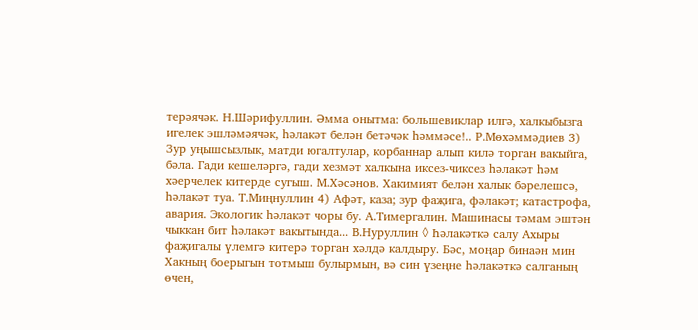терәячәк. Н.Шәрифуллин. Әмма онытма: большевиклар илгә, халкыбызга игелек эшләмәячәк, һәлакәт белән бетәчәк һәммәсе!.. Р.Мөхәммәдиев 3) Зур уңышсызлык, матди югалтулар, корбаннар алып килә торган вакыйга, бәла. Гади кешеләргә, гади хезмәт халкына иксез-чиксез һәлакәт һәм хәерчелек китерде сугыш. М.Хәсәнов. Хакимият белән халык бәрелешсә, һәлакәт туа. Т.Миңнуллин 4) Афәт, каза; зур фаҗига, фәлакәт; катастрофа, авария. Экологик һәлакәт чоры бу. А.Тимергалин. Машинасы тәмам эштән чыккан бит һәлакәт вакытында... В.Нуруллин ◊ Һәлакәткә салу Ахыры фаҗигалы үлемгә китерә торган хәлдә калдыру. Бәс, моңар бинаән мин Хакның боерыгын тотмыш булырмын, вә син үзеңне һәлакәткә салганың өчен,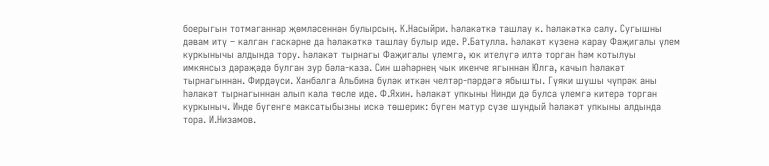боерыгын тотмаганнар җөмләсеннән булырсың. К.Насыйри. Һәлакәткә ташлау к. һәлакәткә салу. Сугышны дәвам итү – калган гаскәрне да һәлакәткә ташлау булыр иде. Р.Батулла. Һәлакәт күзенә карау Фаҗигалы үлем куркынычы алдында тору. Һәлакәт тырнагы Фаҗигалы үлемгә, юк ителүгә илтә торган һәм котылуы имкянсыз дәрәҗәдә булган зур бәла-каза. Син шәһәрнең чык икенче ягыннан Юлга, качып һәлакәт тырнагыннан. Фирдәүси. Ханбалга Альбина бүләк иткән челтәр-пәрдәгә ябышты. Гүяки шушы чүпрәк аны һәлакәт тырнагыннан алып кала төсле иде. Ф.Яхин. Һәлакәт упкыны Нинди дә булса үлемгә китерә торган куркыныч. Инде бүгенге максатыбызны искә төшерик: бүген матур сүзе шундый һәлакәт упкыны алдында тора. И.Низамов.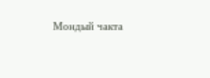Мондый чакта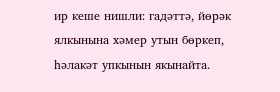ир кеше нишли: гадәттә, йөрәк ялкынына хәмер утын бөркеп, һәлакәт упкынын якынайта.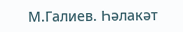М.Галиев. Һәлакәт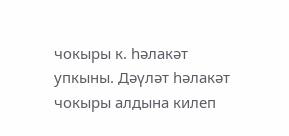чокыры к. һәлакәт упкыны. Дәүләт һәлакәт чокыры алдына килеп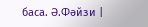баса. Ә.Фәйзи |